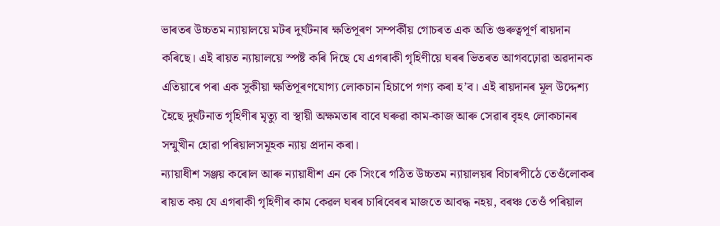ভাৰতৰ উচ্চতম ন্যায়ালয়ে মটৰ দুৰ্ঘটনাৰ ক্ষতিপূৰণ সম্পৰ্কীয় গোচৰত এক অতি গুৰুত্বপূৰ্ণ ৰায়দান কৰিছে। এই ৰায়ত ন্যায়ালয়ে স্পষ্ট কৰি দিছে যে এগৰাকী গৃহিণীয়ে ঘৰৰ ভিতৰত আগবঢ়োৱা অৱদানক এতিয়াৰে পৰা এক সুকীয়া ক্ষতিপূৰণযোগ্য লোকচান হিচাপে গণ্য কৰা হ’ব। এই ৰায়দানৰ মূল উদ্দেশ্য হৈছে দুৰ্ঘটনাত গৃহিণীৰ মৃত্যু বা স্থায়ী অক্ষমতাৰ বাবে ঘৰুৱা কাম-কাজ আৰু সেৱাৰ বৃহৎ লোকচানৰ সন্মুখীন হোৱা পৰিয়ালসমূহক ন্যায় প্ৰদান কৰা।
ন্যায়াধীশ সঞ্জয় কৰোল আৰু ন্যায়াধীশ এন কে সিংৰে গঠিত উচ্চতম ন্যায়ালয়ৰ বিচাৰপীঠে তেওঁলোকৰ ৰায়ত কয় যে এগৰাকী গৃহিণীৰ কাম কেৱল ঘৰৰ চাৰিবেৰৰ মাজতে আবদ্ধ নহয়, বৰঞ্চ তেওঁ পৰিয়াল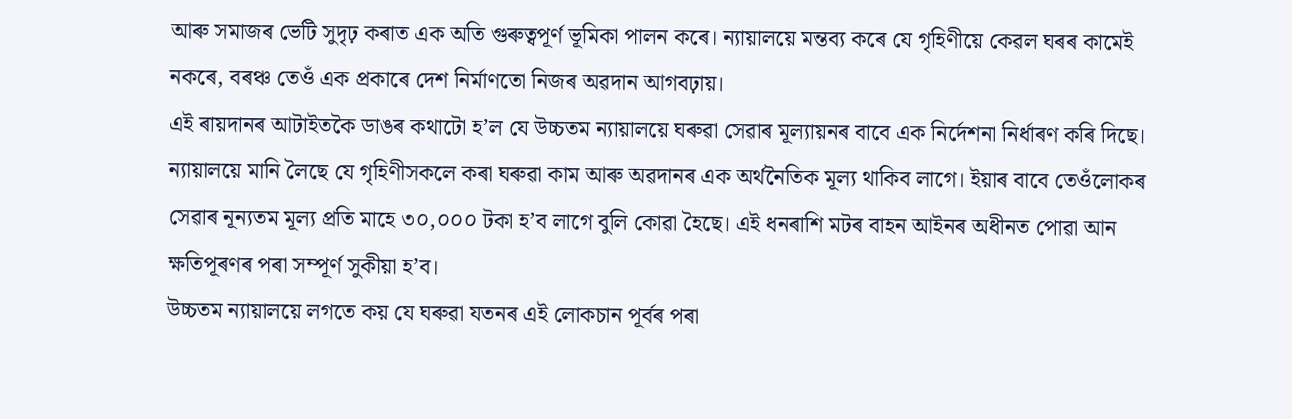আৰু সমাজৰ ভেটি সুদৃঢ় কৰাত এক অতি গুৰুত্বপূৰ্ণ ভূমিকা পালন কৰে। ন্যায়ালয়ে মন্তব্য কৰে যে গৃহিণীয়ে কেৱল ঘৰৰ কামেই নকৰে, বৰঞ্চ তেওঁ এক প্ৰকাৰে দেশ নিৰ্মাণতো নিজৰ অৱদান আগবঢ়ায়।
এই ৰায়দানৰ আটাইতকৈ ডাঙৰ কথাটো হ’ল যে উচ্চতম ন্যায়ালয়ে ঘৰুৱা সেৱাৰ মূল্যায়নৰ বাবে এক নিৰ্দেশনা নিৰ্ধাৰণ কৰি দিছে। ন্যায়ালয়ে মানি লৈছে যে গৃহিণীসকলে কৰা ঘৰুৱা কাম আৰু অৱদানৰ এক অৰ্থনৈতিক মূল্য থাকিব লাগে। ইয়াৰ বাবে তেওঁলোকৰ সেৱাৰ নূন্যতম মূল্য প্ৰতি মাহে ৩০,০০০ টকা হ’ব লাগে বুলি কোৱা হৈছে। এই ধনৰাশি মটৰ বাহন আইনৰ অধীনত পোৱা আন ক্ষতিপূৰণৰ পৰা সম্পূৰ্ণ সুকীয়া হ’ব।
উচ্চতম ন্যায়ালয়ে লগতে কয় যে ঘৰুৱা যতনৰ এই লোকচান পূৰ্বৰ পৰা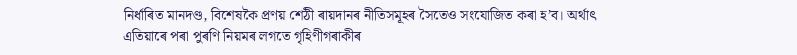নিৰ্ধাৰিত মানদণ্ড, বিশেষকৈ প্ৰণয় শেঠী ৰায়দানৰ নীতিসমূহৰ সৈতেও সংযোজিত কৰা হ’ব। অৰ্থাৎ এতিয়াৰে পৰা পুৰণি নিয়মৰ লগতে গৃহিণীগৰাকীৰ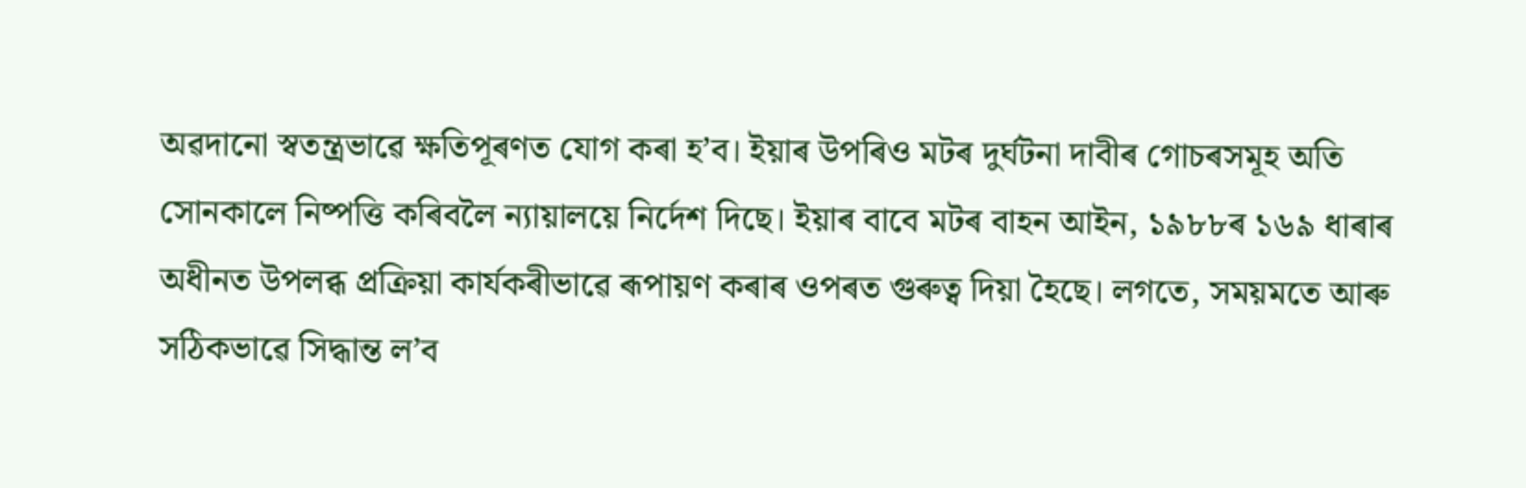অৱদানো স্বতন্ত্ৰভাৱে ক্ষতিপূৰণত যোগ কৰা হ’ব। ইয়াৰ উপৰিও মটৰ দুৰ্ঘটনা দাবীৰ গোচৰসমূহ অতি সোনকালে নিষ্পত্তি কৰিবলৈ ন্যায়ালয়ে নিৰ্দেশ দিছে। ইয়াৰ বাবে মটৰ বাহন আইন, ১৯৮৮ৰ ১৬৯ ধাৰাৰ অধীনত উপলব্ধ প্ৰক্ৰিয়া কাৰ্যকৰীভাৱে ৰূপায়ণ কৰাৰ ওপৰত গুৰুত্ব দিয়া হৈছে। লগতে, সময়মতে আৰু সঠিকভাৱে সিদ্ধান্ত ল’ব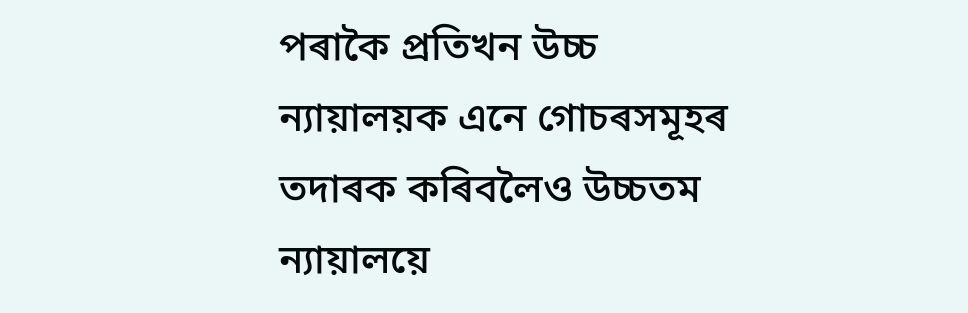পৰাকৈ প্ৰতিখন উচ্চ ন্যায়ালয়ক এনে গোচৰসমূহৰ তদাৰক কৰিবলৈও উচ্চতম ন্যায়ালয়ে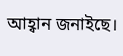আহ্বান জনাইছে।